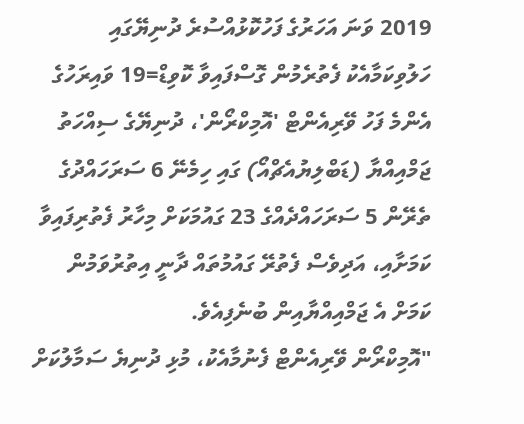2019 ވަނަ އަހަރުގެ ފަހުކޮޅުއްސުރެ ދުނިޔޭގައި ހަލުވިކަމާއެކު ފެތުރެމުން ގޮސްފައިވާ ކޮވިޑް=19 ވައިރަހުގެ އެންމެ ފަހު ވޭރިއެންޓް 'އޮމިކްރޯން'، ދުނިޔޭގެ ސިއްހަތު ޖަމްއިއްޔާ (ޑަބްލިޔުއެޗްއޯ) ގައި ހިމެނޭ 6 ސަރަހައްދުގެ ތެރޭން 5 ސަރަހައްދެއްގެ 23 ގައުމަކަށް މިހާރު ފެތުރިފައިވާ ކަމަށާއި، އަދިވެސް ފެތުރޭ ގައުމުތައް ދާނީ އިތުރުވަމުން ކަމަށް އެ ޖަމްއިއްޔާއިން ބުނެފިއެވެ.
"އޮމިކްރޯން ވޭރިއެންޓް ފެނުމާއެކު، މުޅި ދުނިޔެ ސަމާލުކަށް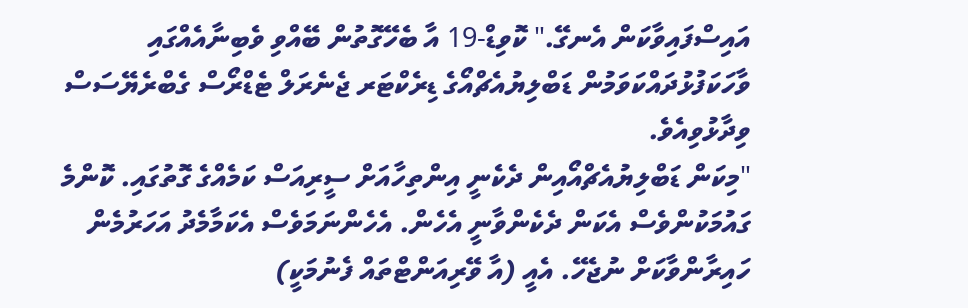އައިސްފައިވާކަން އެނގޭ." ކޮވިޑް-19 އާ ބެހޭގޮތުން ބޭއްވި ވެބިނާއެއްގައި ވާހަކަފުޅުދައްކަވަމުން ޑަބްލިޔުއެޗްއޯގެ ޑިރެކްޓަރ ޖެނެރަލް ޓެޑްރޯސް ގެބްރެޔޭސަސް ވިދާޅުވިއެވެ.
"މިކަން ޑަބްލިޔުއެޗްއޯއިން ދެކެނީ އިންތިހާއަށް ސީރިއަސް ކަމެއްގެ ގޮތުގައި. ކޮންމެ ގައުމަކުންވެސް އެކަން ދެކެންވާނީ އެހެން. އެހެންނަމަވެސް އެކަމާމެދު އަހަރުމެން ހައިރާންވާކަށް ނުޖެހޭ. އެއީ (އާ ވޭރިއަންޓްތައް ފެނުމަކީ)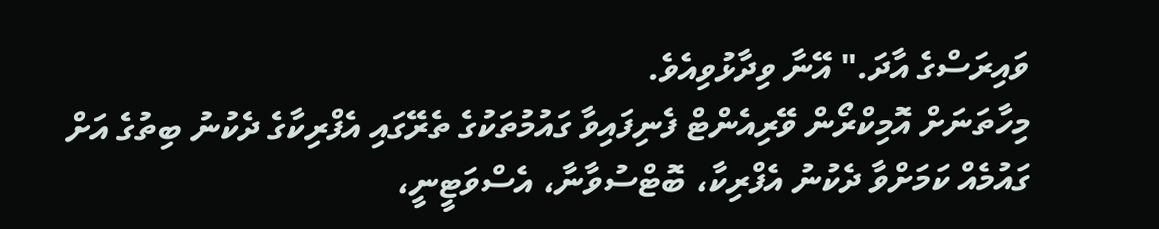ވައިރަސްގެ އާދަ." އޭނާ ވިދާޅުވިއެވެ.
މިހާތަނަށް އޮމިކްރޯން ވޭރިއެންޓް ފެނިފައިވާ ގައުމުތަކުގެ ތެރޭގައި އެފްރިކާގެ ދެކުނު ބިތުގެ އަށް ގައުމެއް ކަމަށްވާ ދެކުނު އެފްރިކާ، ބޮޓްސުވާނާ، އެސްވަޓީނީ،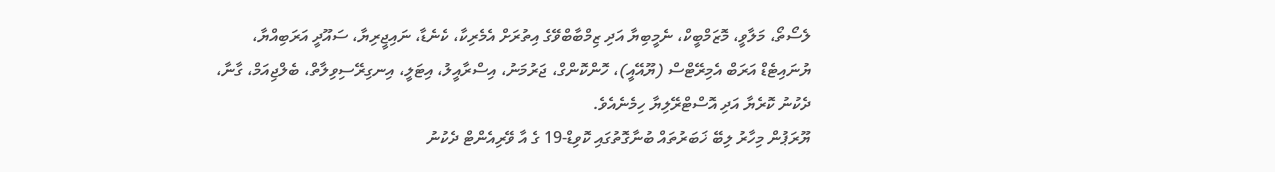ލެސޯތޯ، މަލާވީ، މޮޒަމްބީކް، ނެމީބިޔާ އަދި ޒިމްބާބްވޭގެ އިތުރަށް އެމެރިކާ، ކެނެޑާ، ނައިޖީރިޔާ، ސައޫދީ އަރަބިއްޔާ، ޔުނައިޓެޑް އަރަބް އެމިރޭޓްސް (ޔޫއޭއީ)، ހޮންކޮންގް، ޖަރުމަނު، އިސްރާއީލު، އިޓަލީ، އިނގިރޭސިވިލާތް، ބެލްޖިއަމް، ގާނާ، ދެކުނު ކޮރެޔާ އަދި އޮސްޓްރޭލިޔާ ހިމެނެއެވެ.
ޔޫރަޕުން މިހާރު ލިބޭ ޚަބަރުތައް ބުނާގޮތުގައި ކޮވިޑް-19 ގެ އާ ވޭރިއެންޓް ދެކުނު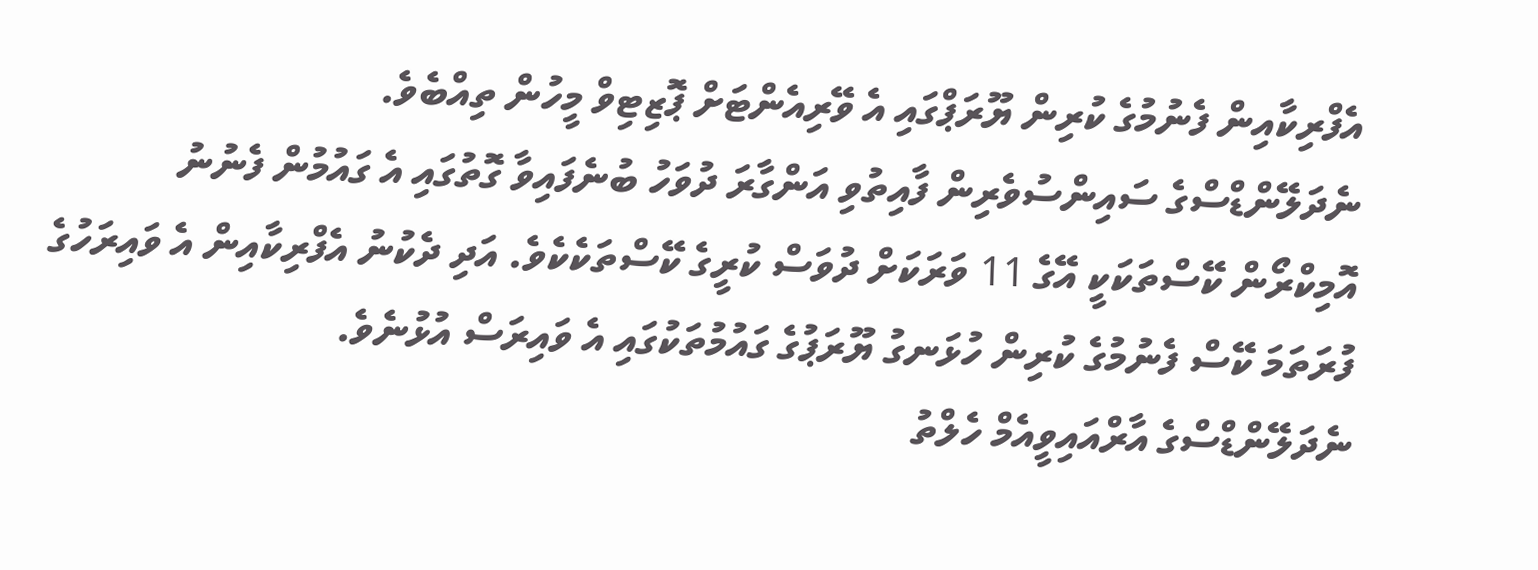އެފްރިކާއިން ފެނުމުގެ ކުރިން ޔޫރަޕްގައި އެ ވޭރިއެންޓަށް ޕޮޒިޓިވް މީހުން ތިއްބެވެ.
ނެދަލޭންޑްސްގެ ސައިންސުވެރިން ފާއިތުވި އަންގާރަ ދުވަހު ބުނެފައިވާ ގޮތުގައި އެ ގައުމުން ފެނުނު އޮމިކްރޯން ކޭސްތަކަކީ އޭގެ 11 ވަރަކަށް ދުވަސް ކުރީގެ ކޭސްތަކެކެވެ. އަދި ދެކުނު އެފްރިކާއިން އެ ވައިރަހުގެ ފުރަތަމަ ކޭސް ފެނުމުގެ ކުރިން ހުޅަނގު ޔޫރަޕުގެ ގައުމުތަކުގައި އެ ވައިރަސް އުޅުނެވެ.
ނެދަލޭންޑްސްގެ އާރްއައިވީއެމް ހެލްތު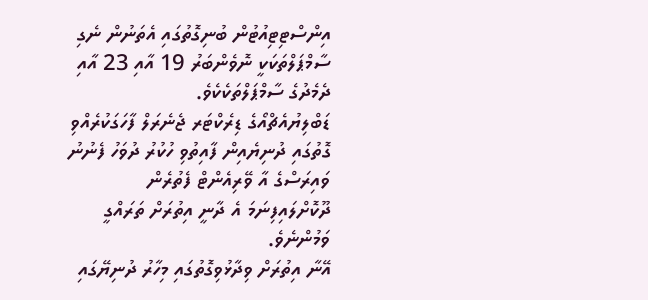އިންސްޓިޓިއުޓުން ބުނިގޮތުގައި އެތަނުން ނެގި ސާމްޕަލްތަކަކީ ނޮވެންބަރު 19 އާއި 23 އާއި ދެމެދުގެ ސާމްޕަލްތަކެކެވެ.
ޑަބްލިޔުއެޗްއޯގެ ޑިރެކްޓަރ ޖެނެރަލް ފާހަގަކުރެއްވި ގޮތުގައި ދުނިޔެއިން ފާއިތުވި ހުކުރު ދުވަހު ފެނުނު ވައިރަސްގެ އާ ވޭރިއެންޓް ފެތުރެން ދޫކޮށްލައިފިނަމަ އެ ދާނީ އިތުރަށް ތަރައްގީ ވަމުންނެވެ.
އޭނާ އިތުރަށް ވިދާޅުވިގޮތުގައި މިހާރު ދުނިޔޭގައި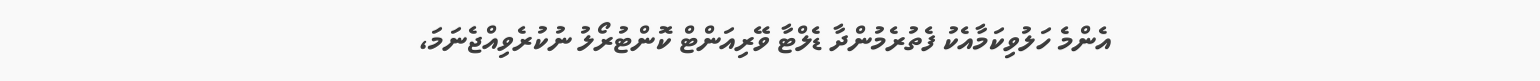އެންމެ ހަލުވިކަމާއެކު ފެތުރެމުންދާ ޑެލްޓާ ވޭރިއަންޓް ކޮންޓުރޯލު ނުކުރެވިއްޖެނަމަ،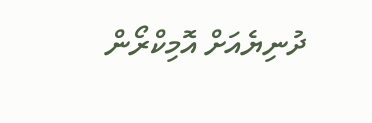ދުނިޔެއަށް އޮމިކްރޯން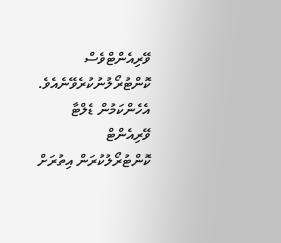ވޭރިއެންޓްވެސް ކޮންޓުރޯލުނުކުރެވޭނެއެވެ. އެހެންކަމުން ޑެލްޓާ ވޭރިއެންޓް ކޮންޓުރޯލުކުރަން އިތުރަށް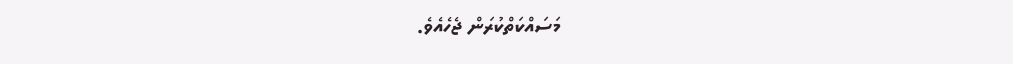މަސައްކަތްކުރަން ޖެހެއެވެ.